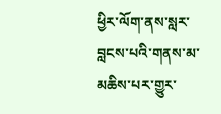ཕྱིར་ལོག་ནས་སླར་བླངས་པའི་གནས་མ་མཆིས་པར་གྱུར་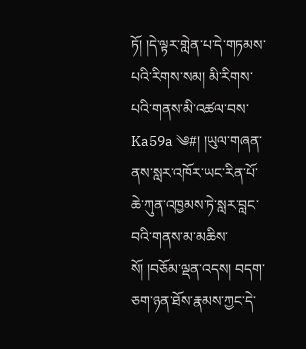ཏོ། །དེ་ལྟར་གླེན་པ་དེ་གཏམས་པའི་རིགས་སམ། མི་རིགས་པའི་གནས་མི་འཚལ་བས་ Ka59a ༄#། །ཡུལ་གཞན་ནས་སླར་འཁོར་ཡང་རིན་པོ་ཆེ་ཀུན་འཁྱམས་ཏེ་སླར་བླང་བའི་གནས་མ་མཆིས་སོ། །བཅོམ་ལྡན་འདས། བདག་ཅག་ཉན་ཐོས་རྣམས་ཀྱང་དེ་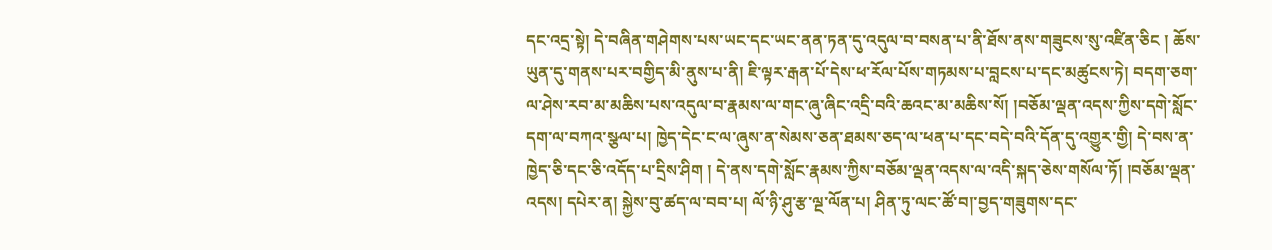དང་འདྲ་སྟེ། དེ་བཞིན་གཤེགས་པས་ཡང་དང་ཡང་ནན་ཏན་དུ་འདུལ་བ་བསན་པ་ནི་ཐོས་ནས་གཟུངས་སུ་འཛིན་ཅིང ། ཆོས་ཡུན་དུ་གནས་པར་བགྱིད་མི་ནུས་པ་ནི། ཇི་ལྟར་རྒན་པོ་དེས་ཕ་རོལ་པོས་གཏམས་པ་བླངས་པ་དང་མཚུངས་ཏེ། བདག་ཅག་ལ་ཤེས་རབ་མ་མཆིས་པས་འདུལ་བ་རྣམས་ལ་གང་ཞུ་ཞིང་འདྲི་བའི་ཆའང་མ་མཆིས་སོ། །བཅོམ་ལྡན་འདས་ཀྱིས་དགེ་སློང་དག་ལ་བཀའ་སྩལ་པ། ཁྱེད་དེང་ང་ལ་ཞུས་ན་སེམས་ཅན་ཐམས་ཅད་ལ་ཕན་པ་དང་བདེ་བའི་དོན་དུ་འགྱུར་གྱི། དེ་བས་ན་ཁྱེད་ཅི་དང་ཅི་འདོད་པ་དྲིས་ཤིག ། དེ་ནས་དགེ་སློང་རྣམས་ཀྱིས་བཅོམ་ལྡན་འདས་ལ་འདི་སྐད་ཅེས་གསོལ་ཏོ། །བཅོམ་ལྡན་འདས། དཔེར་ན། སྐྱེས་བུ་ཚད་ལ་བབ་པ། ལོ་ཉི་ཤུ་རྩ་ལྔ་ལོན་པ། ཤིན་ཏུ་ལང་ཚོ་བ།་བྱད་གཟུགས་དང་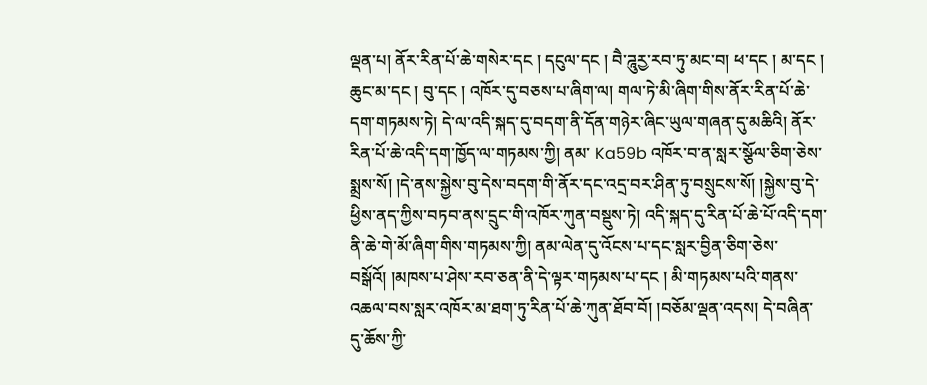ལྡན་པ། ནོར་རིན་པོ་ཆེ་གསེར་དང ། དངུལ་དང ། བཻ་ཌཱུརྱ་རབ་ཏུ་མང་བ། ཕ་དང ། མ་དང ། ཆུང་མ་དང ། བུ་དང ། འཁོར་དུ་བཅས་པ་ཞིག་ལ། གལ་ཏེ་མི་ཞིག་གིས་ནོར་རིན་པོ་ཆེ་དག་གཏམས་ཏེ། དེ་ལ་འདི་སྐད་དུ་བདག་ནི་དོན་གཉེར་ཞིང་ཡུལ་གཞན་དུ་མཆིའི། ནོར་རིན་པོ་ཆེ་འདི་དག་ཁྱོད་ལ་གཏམས་ཀྱི། ནམ་ Ka59b འཁོར་བ་ན་སླར་སྩོལ་ཅིག་ཅེས་སྨྲས་སོ། །དེ་ནས་སྐྱེས་བུ་དེས་བདག་གི་ནོར་དང་འདྲ་བར་ཤིན་ཏུ་བསྲུངས་སོ། །སྐྱེས་བུ་དེ་ཕྱིས་ནད་ཀྱིས་བཏབ་ནས་དྲུང་གི་འཁོར་ཀུན་བསྡུས་ཏེ། འདི་སྐད་དུ་རིན་པོ་ཆེ་པོ་འདི་དག་ནི་ཆེ་གེ་མོ་ཞིག་གིས་གཏམས་ཀྱི། ནམ་ལེན་དུ་འོངས་པ་དང་སླར་བྱིན་ཅིག་ཅེས་བསྒོའོ། །མཁས་པ་ཤེས་རབ་ཅན་ནི་དེ་ལྟར་གཏམས་པ་དང ། མི་གཏམས་པའི་གནས་འཆལ་བས་སླར་འཁོར་མ་ཐག་ཏུ་རིན་པོ་ཆེ་ཀུན་ཐོབ་བོ། །བཅོམ་ལྡན་འདས། དེ་བཞིན་དུ་ཆོས་ཀྱི་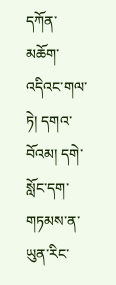དཀོན་མཆོག་འདིའང་གལ་ཏེ། དགའ་བོའམ། དགེ་སློང་དག་གཏམས་ན་ཡུན་རིང་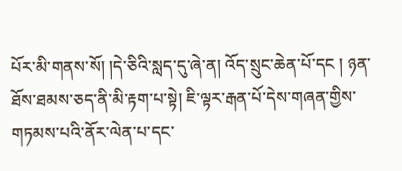པོར་མི་གནས་སོ། །དེ་ཅིའི་སླད་དུ་ཞེ་ན། འོད་སྲུང་ཆེན་པོ་དང ། ཉན་ཐོས་ཐམས་ཅད་ནི་མི་རྟག་པ་སྟེ། ཇི་ལྟར་རྒན་པོ་དེས་གཞན་གྱིས་གཏམས་པའི་ནོར་ལེན་པ་དང་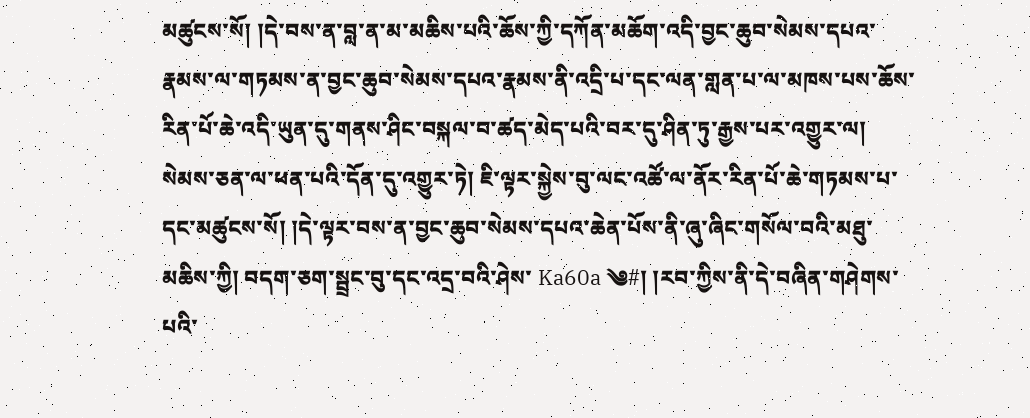མཚུངས་སོ། །དེ་བས་ན་བླ་ན་མ་མཆིས་པའི་ཆོས་ཀྱི་དཀོན་མཆོག་འདི་བྱང་ཆུབ་སེམས་དཔའ་རྣམས་ལ་གཏམས་ན་བྱང་ཆུབ་སེམས་དཔའ་རྣམས་ནི་འདྲི་པ་དང་ལན་གླན་པ་ལ་མཁས་པས་ཆོས་རིན་པོ་ཆེ་འདི་ཡུན་དུ་གནས་ཤིང་བསྐལ་བ་ཚད་མེད་པའི་བར་དུ་ཤིན་ཏུ་རྒྱས་པར་འགྱུར་ལ། སེམས་ཅན་ལ་ཕན་པའི་དོན་དུ་འགྱུར་ཏེ། ཇི་ལྟར་སྐྱེས་བུ་ལང་འཚོ་ལ་ནོར་རིན་པོ་ཆེ་གཏམས་པ་དང་མཚུངས་སོ། །དེ་ལྟར་བས་ན་བྱང་ཆུབ་སེམས་དཔའ་ཆེན་པོས་ནི་ཞུ་ཞིང་གསོལ་བའི་མཐུ་མཆིས་ཀྱི། བདག་ཅག་སྦྲང་བུ་དང་འདྲ་བའི་ཤེས་ Ka60a ༄#། །རབ་ཀྱིས་ནི་དེ་བཞིན་གཤེགས་པའི་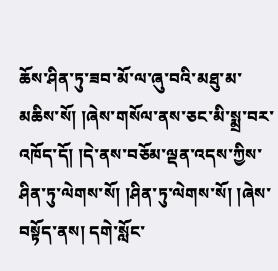ཆོས་ཤིན་ཏུ་ཟབ་མོ་ལ་ཞུ་བའི་མཐུ་མ་མཆིས་སོ། །ཞེས་གསོལ་ནས་ཅང་མི་སྨྲ་བར་འཁོད་དོ། །དེ་ནས་བཅོམ་ལྡན་འདས་ཀྱིས་ཤིན་ཏུ་ལེགས་སོ། །ཤིན་ཏུ་ལེགས་སོ། །ཞེས་བསྟོད་ནས། དགེ་སློང་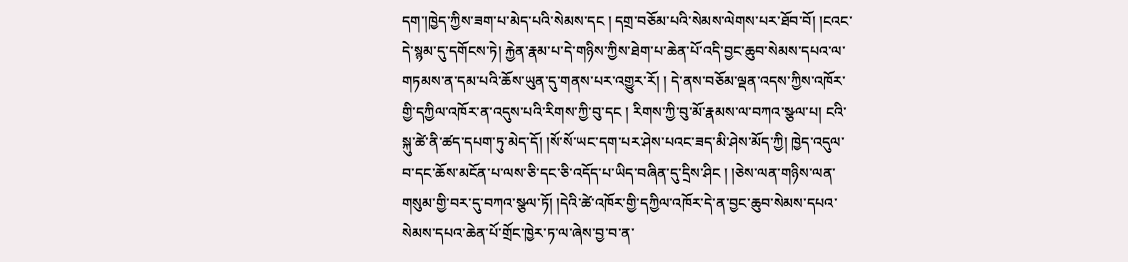དག་།ཁྱེད་ཀྱིས་ཟག་པ་མེད་པའི་སེམས་དང ། དགྲ་བཅོམ་པའི་སེམས་ལེགས་པར་ཐོབ་བོ། །ངའང་དེ་སྙམ་དུ་དགོངས་ཏེ། རྐྱེན་རྣམ་པ་དེ་གཉིས་ཀྱིས་ཐེག་པ་ཆེན་པོ་འདི་བྱང་ཆུབ་སེམས་དཔའ་ལ་གཏམས་ན་དམ་པའི་ཆོས་ཡུན་དུ་གནས་པར་འགྱུར་རོ། ། དེ་ནས་བཅོམ་ལྡན་འདས་ཀྱིས་འཁོར་གྱི་དཀྱིལ་འཁོར་ན་འདུས་པའི་རིགས་ཀྱི་བུ་དང ། རིགས་ཀྱི་བུ་མོ་རྣམས་ལ་བཀའ་སྩལ་པ། ངའི་སྐུ་ཚེ་ནི་ཚད་དཔག་ཏུ་མེད་དོ། །སོ་སོ་ཡང་དག་པར་ཤེས་པའང་ཟད་མི་ཤེས་མོད་ཀྱི། ཁྱེད་འདུལ་བ་དང་ཆོས་མངོན་པ་ལས་ཅི་དང་ཅི་འདོད་པ་ཡིད་བཞིན་དུ་དྲིས་ཤིང ། །ཅེས་ལན་གཉིས་ལན་གསུམ་གྱི་བར་དུ་བཀའ་སྩལ་ཏོ། །དེའི་ཚེ་འཁོར་གྱི་དཀྱིལ་འཁོར་དེ་ན་བྱང་ཆུབ་སེམས་དཔའ་སེམས་དཔའ་ཆེན་པོ་གྲོང་ཁྱེར་ཏ་ལ་ཞེས་བྱ་བ་ན་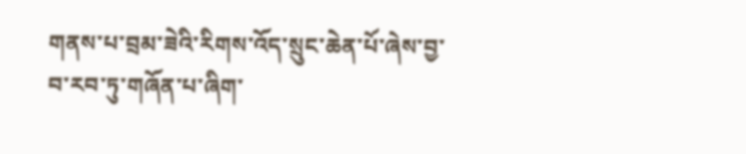གནས་པ་བྲམ་ཟེའི་རིགས་འོད་སྲུང་ཆེན་པོ་ཞེས་བྱ་བ་རབ་ཏུ་གཞོན་པ་ཞིག་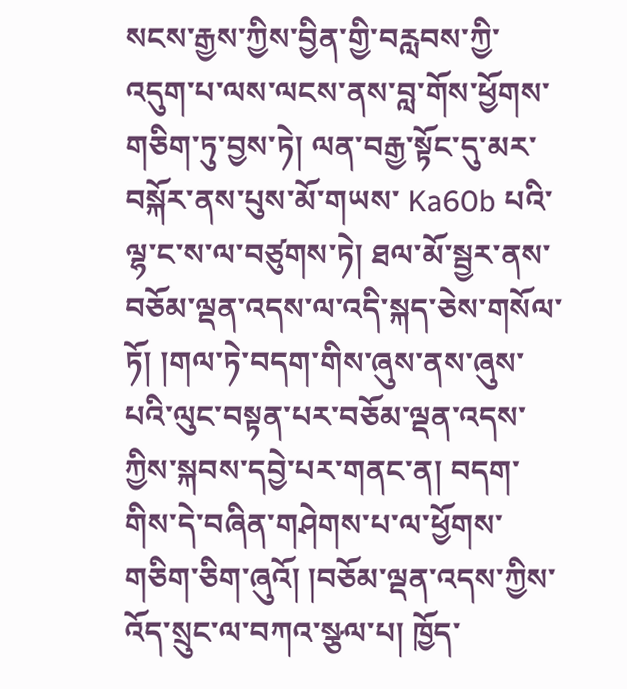སངས་རྒྱས་ཀྱིས་བྱིན་གྱི་བརླབས་ཀྱི་འདུག་པ་ལས་ལངས་ནས་བླ་གོས་ཕྱོགས་གཅིག་ཏུ་བྱས་ཏེ། ལན་བརྒྱ་སྟོང་དུ་མར་བསྐོར་ནས་པུས་མོ་གཡས་ Ka60b པའི་ལྷ་ང་ས་ལ་བཙུགས་ཏེ། ཐལ་མོ་སྦྱར་ནས་བཅོམ་ལྡན་འདས་ལ་འདི་སྐད་ཅེས་གསོལ་ཏོ། །གལ་ཏེ་བདག་གིས་ཞུས་ནས་ཞུས་པའི་ལུང་བསྟན་པར་བཅོམ་ལྡན་འདས་ཀྱིས་སྐབས་དབྱེ་པར་གནང་ན། བདག་གིས་དེ་བཞིན་གཤེགས་པ་ལ་ཕྱོགས་གཅིག་ཅིག་ཞུའོ། །བཅོམ་ལྡན་འདས་ཀྱིས་འོད་སྲུང་ལ་བཀའ་སྩལ་པ། ཁྱོད་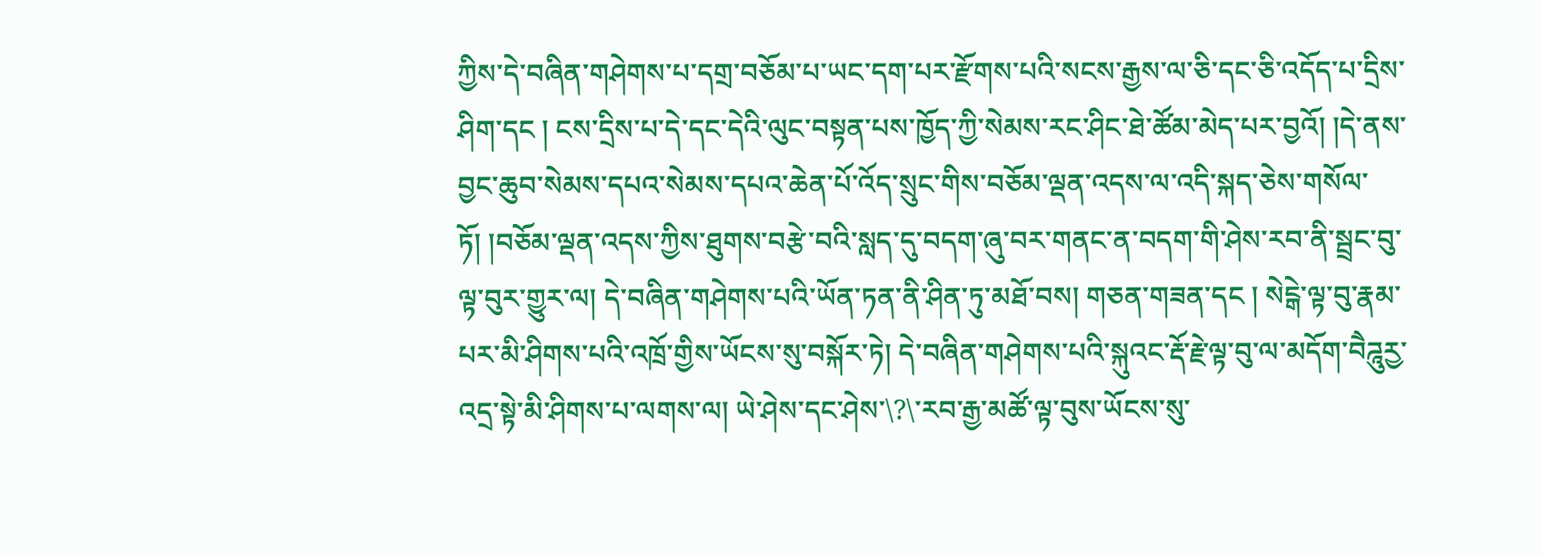ཀྱིས་དེ་བཞིན་གཤེགས་པ་དགྲ་བཅོམ་པ་ཡང་དག་པར་རྫོགས་པའི་སངས་རྒྱས་ལ་ཅི་དང་ཅི་འདོད་པ་དྲིས་ཤིག་དང ། ངས་དྲིས་པ་དེ་དང་དེའི་ལུང་བསྟན་པས་ཁྱོད་ཀྱི་སེམས་རང་ཤིང་ཐེ་ཚོམ་མེད་པར་བྱའོ། །དེ་ནས་བྱང་ཆུབ་སེམས་དཔའ་སེམས་དཔའ་ཆེན་པོ་འོད་སྲུང་གིས་བཅོམ་ལྡན་འདས་ལ་འདི་སྐད་ཅེས་གསོལ་ཏོ། །བཅོམ་ལྡན་འདས་ཀྱིས་ཐུགས་བརྩེ་བའི་སླད་དུ་བདག་ཞུ་བར་གནང་ན་བདག་གི་ཤེས་རབ་ནི་སྦྲང་བུ་ལྟ་བུར་གྱུར་ལ། དེ་བཞིན་གཤེགས་པའི་ཡོན་ཏན་ནི་ཤིན་ཏུ་མཐོ་བས། གཅན་གཟན་དང ། སེངྒེ་ལྟ་བུ་རྣམ་པར་མི་ཤིགས་པའི་འཁྲོ་གྱིས་ཡོངས་སུ་བསྐོར་ཏེ། དེ་བཞིན་གཤེགས་པའི་སྐུའང་རྡོ་རྗེ་ལྟ་བུ་ལ་མདོག་བཻཌཱུརྱ་འདྲ་སྟེ་མི་ཤིགས་པ་ལགས་ལ། ཡེ་ཤེས་དང་ཤེས་\?\་རབ་རྒྱ་མཚོ་ལྟ་བུས་ཡོངས་སུ་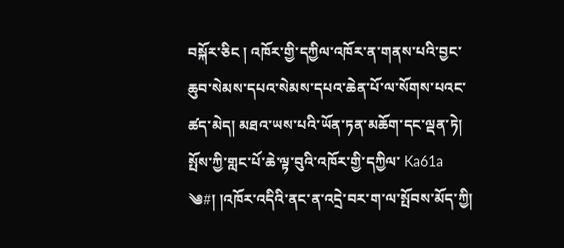བསྐོར་ཅིང ། འཁོར་གྱི་དཀྱིལ་འཁོར་ན་གནས་པའི་བྱང་ཆུབ་སེམས་དཔའ་སེམས་དཔའ་ཆེན་པོ་ལ་སོགས་པའང་ཚད་མེད། མཐའ་ཡས་པའི་ཡོན་ཏན་མཆོག་དང་ལྡན་ཏེ། སྤོས་ཀྱི་གླང་པོ་ཆེ་ལྟ་བུའི་འཁོར་གྱི་དཀྱིལ་ Ka61a ༄#། །འཁོར་འདིའི་ནང་ན་འདྲེ་བར་ག་ལ་སྤོབས་མོད་ཀྱི།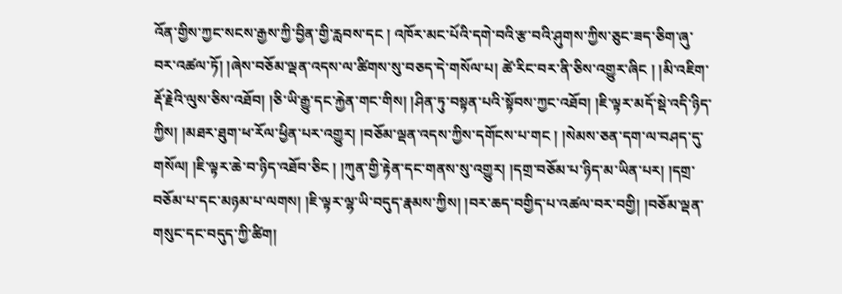འོན་གྱིས་ཀྱང་སངས་རྒྱས་ཀྱི་བྱིན་གྱི་རླབས་དང ། འཁོར་མང་པོའི་དགེ་བའི་རྩ་བའི་ཤུགས་ཀྱིས་ཅུང་ཟད་ཅིག་ཞུ་བར་འཚལ་ཏོ། །ཞེས་བཅོམ་ལྡན་འདས་ལ་ཚིགས་སུ་བཅད་དེ་གསོལ་པ། ཚེ་རིང་བར་ནི་ཅིས་འགྱུར་ཞིང ། །མི་འཇིག་རྡོ་རྗེའི་ལུས་ཅིས་འཐོབ། །ཅི་ཡི་རྒྱུ་དང་རྐྱེན་གང་གིས། །ཤིན་ཏུ་བསྟན་པའི་སྟོབས་ཀྱང་འཐོབ། །ཇི་ལྟར་མདོ་སྡེ་འདི་ཉིད་ཀྱིས། །མཐར་ཐུག་ཕ་རོལ་ཕྱིན་པར་འགྱུར། །བཅོམ་ལྡན་འདས་ཀྱིས་དགོངས་པ་གང ། །སེམས་ཅན་དག་ལ་བཤད་དུ་གསོལ། །ཇི་ལྟར་ཆེ་བ་ཉིད་འཐོབ་ཅིང ། །ཀུན་གྱི་རྟེན་དང་གནས་སུ་འགྱུར། །དགྲ་བཅོམ་པ་ཉིད་མ་ཡིན་པར། །དགྲ་བཅོམ་པ་དང་མཉམ་པ་ལགས། །ཇི་ལྟར་ལྷ་ཡི་བདུད་རྣམས་ཀྱིས། །བར་ཆད་བགྱིད་པ་འཚལ་བར་བགྱི། །བཅོམ་ལྡན་གསུང་དང་བདུད་ཀྱི་ཚིག།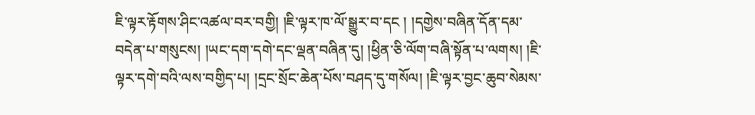ཇི་ལྟར་རྟོགས་ཤིང་འཚལ་བར་བགྱི། །ཇི་ལྟར་ཁ་ལོ་སྒྱུར་བ་དང ། །དགྱེས་བཞིན་དོན་དམ་བདེན་པ་གསུངས། །ཡང་དག་དགེ་དང་ལྡན་བཞིན་དུ། །ཕྱིན་ཅི་ལོག་བཞི་སྟོན་པ་ལགས། །ཇི་ལྟར་དགེ་བའི་ལས་བགྱིད་པ། །དྲང་སྲོང་ཆེན་པོས་བཤད་དུ་གསོལ། །ཇི་ལྟར་བྱང་ཆུབ་སེམས་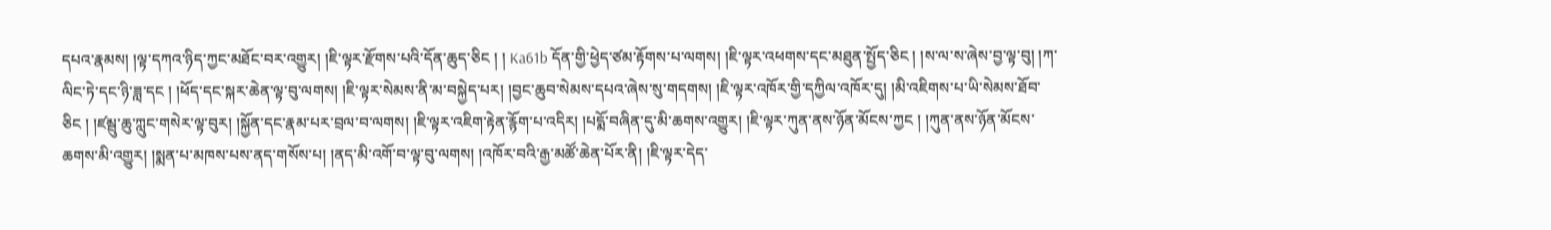དཔའ་རྣམས། །ལྟ་དཀའ་ཉིད་ཀྱང་མཐོང་བར་འགྱུར། །ཇི་ལྟར་རྫོགས་པའི་དོན་ཆུད་ཅིང ། ། Ka61b དོན་གྱི་ཕྱེད་ཙམ་རྟོགས་པ་ལགས། །ཇི་ལྟར་འཕགས་དང་མཐུན་སྤྱོད་ཅིང ། །ས་ལ་ས་ཞེས་བྱ་ལྟ་བུ། །ཀ་ལིང་ཏེ་དང་ཉི་ཟླ་དང ། །ཕོད་དང་སྐར་ཆེན་ལྟ་བུ་ལགས། །ཇི་ལྟར་སེམས་ནི་མ་བསྐྱེད་པར། །བྱང་ཆུབ་སེམས་དཔའ་ཞེས་སུ་གདགས། །ཇི་ལྟར་འཁོར་གྱི་དཀྱིལ་འཁོར་དུ། །མི་འཇིགས་པ་ཡི་སེམས་ཐོབ་ཅིང ། །ཛམྦུ་ཆུ་ཀླུང་གསེར་ལྟ་བུར། །སྐྱོན་དང་རྣམ་པར་བྲལ་བ་ལགས། །ཇི་ལྟར་འཇིག་རྟེན་རྙོག་པ་འདིར། །པདྨོ་བཞིན་དུ་མི་ཆགས་འགྱུར། །ཇི་ལྟར་ཀུན་ནས་ཉོན་མོངས་ཀྱང ། །ཀུན་ནས་ཉོན་མོངས་ཆགས་མི་འགྱུར། །སྨན་པ་མཁས་པས་ནད་གསོས་པ། །ནད་མི་འགོ་བ་ལྟ་བུ་ལགས། །འཁོར་བའི་རྒྱ་མཚོ་ཆེན་པོར་ནི། །ཇི་ལྟར་དེད་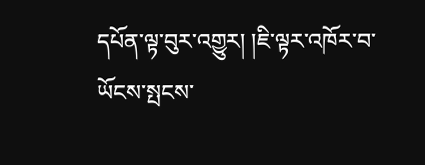དཔོན་ལྟ་བུར་འགྱུར། །ཇི་ལྟར་འཁོར་བ་ཡོངས་སྤངས་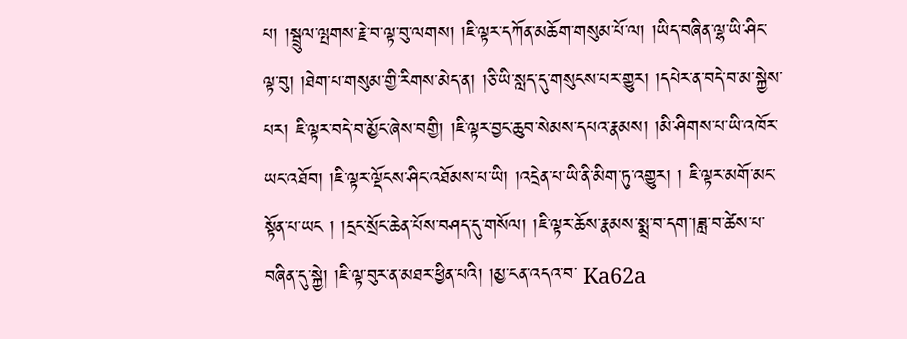པ། །སྦྲུལ་ལྤགས་རྗེ་བ་ལྟ་བུ་ལགས། །ཇི་ལྟར་དཀོན་མཆོག་གསུམ་པོ་ལ། །ཡིད་བཞིན་ལྷ་ཡི་ཤིང་ལྟ་བུ། །ཐེག་པ་གསུམ་གྱི་རིགས་མེད་ན། །ཅི་ཡི་སླད་དུ་གསུངས་པར་གྱུར། །དཔེར་ན་བདེ་བ་མ་སྐྱེས་པར། ཇི་ལྟར་བདེ་བ་མྱོང་ཞེས་བགྱི། །ཇི་ལྟར་བྱང་ཆུབ་སེམས་དཔའ་རྣམས། །མི་ཤིགས་པ་ཡི་འཁོར་ཡང་འཐོབ། །ཇི་ལྟར་ལྡོངས་ཤིང་འཐོམས་པ་ཡི། །འདྲེན་པ་ཡི་ནི་མིག་ཏུ་འགྱུར། ། ཇི་ལྟར་མགོ་མང་སྟོན་པ་ཡང ། །དྲང་སྲོང་ཆེན་པོས་བཤད་དུ་གསོལ། །ཇི་ལྟར་ཆོས་རྣམས་སྨྲ་བ་དག་།ཟླ་བ་ཚེས་པ་བཞིན་དུ་སྐྱེ། །ཇི་ལྟ་བུར་ན་མཐར་ཕྱིན་པའི། །མྱ་ངན་འདའ་བ་ Ka62a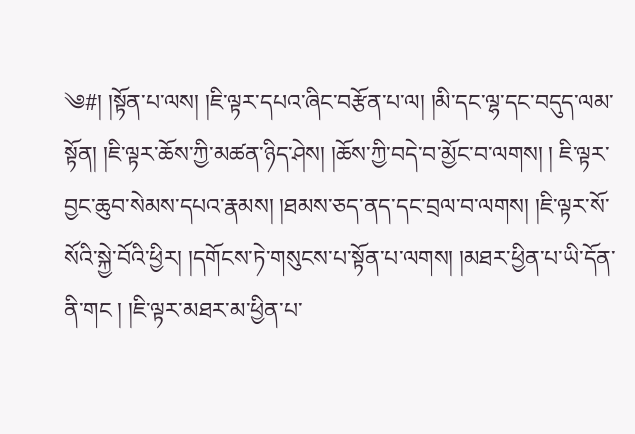༄#། །སྟོན་པ་ལས། །ཇི་ལྟར་དཔའ་ཞིང་བརྩོན་པ་ལ། །མི་དང་ལྷ་དང་བདུད་ལམ་སྟོན། །ཇི་ལྟར་ཆོས་ཀྱི་མཚན་ཉིད་ཤེས། །ཆོས་ཀྱི་བདེ་བ་མྱོང་བ་ལགས། ། ཇི་ལྟར་བྱང་ཆུབ་སེམས་དཔའ་རྣམས། །ཐམས་ཅད་ནད་དང་བྲལ་བ་ལགས། །ཇི་ལྟར་སོ་སོའི་སྐྱེ་བོའི་ཕྱིར། །དགོངས་ཏེ་གསུངས་པ་སྟོན་པ་ལགས། །མཐར་ཕྱིན་པ་ཡི་དོན་ནི་གང ། །ཇི་ལྟར་མཐར་མ་ཕྱིན་པ་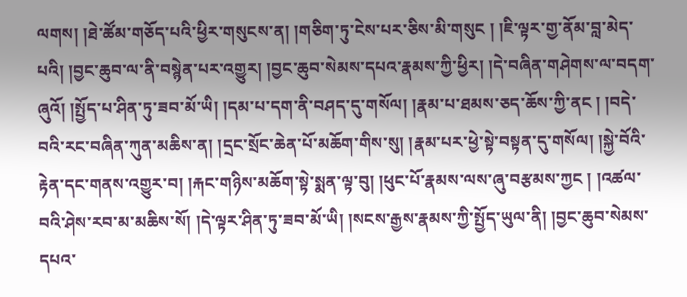ལགས། །ཐེ་ཚོམ་གཅོད་པའི་ཕྱིར་གསུངས་ན། །གཅིག་ཏུ་ངེས་པར་ཅིས་མི་གསུང ། །ཇི་ལྟར་གྱ་ནོམ་བླ་མེད་པའི། །བྱང་ཆུབ་ལ་ནི་བསྙེན་པར་འགྱུར། །བྱང་ཆུབ་སེམས་དཔའ་རྣམས་ཀྱི་ཕྱིར། །དེ་བཞིན་གཤེགས་ལ་བདག་ཞུའོ། །སྤྱོད་པ་ཤིན་ཏུ་ཟབ་མོ་ཡི། །དམ་པ་དག་ནི་བཤད་དུ་གསོལ། །རྣམ་པ་ཐམས་ཅད་ཆོས་ཀྱི་ནང ། །བདེ་བའི་རང་བཞིན་ཀུན་མཆིས་ན། །དྲང་སྲོང་ཆེན་པོ་མཆོག་གིས་སུ། །རྣམ་པར་ཕྱེ་སྟེ་བསྟན་དུ་གསོལ། །སྐྱེ་བོའི་རྟེན་དང་གནས་འགྱུར་བ། །རྐང་གཉིས་མཆོག་སྟེ་སྨན་ལྟ་བུ། །ཕུང་པོ་རྣམས་ལས་ཞུ་བརྩམས་ཀྱང ། །འཚལ་བའི་ཤེས་རབ་མ་མཆིས་སོ། །དེ་ལྟར་ཤིན་ཏུ་ཟབ་མོ་ཡི། །སངས་རྒྱས་རྣམས་ཀྱི་སྤྱོད་ཡུལ་ནི། །བྱང་ཆུབ་སེམས་དཔའ་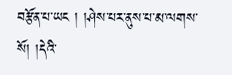བརྩོན་པ་ཡང ། །ཤེས་པར་ནུས་པ་མ་ལགས་སོ། །དེའི་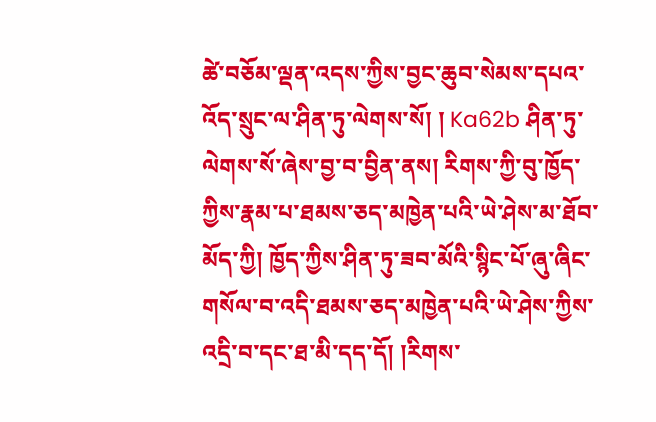ཚེ་བཅོམ་ལྡན་འདས་ཀྱིས་བྱང་ཆུབ་སེམས་དཔའ་འོད་སྲུང་ལ་ཤིན་ཏུ་ལེགས་སོ། ། Ka62b ཤིན་ཏུ་ལེགས་སོ་ཞེས་བྱ་བ་བྱིན་ནས། རིགས་ཀྱི་བུ་ཁྱོད་ཀྱིས་རྣམ་པ་ཐམས་ཅད་མཁྱེན་པའི་ཡེ་ཤེས་མ་ཐོབ་མོད་ཀྱི། ཁྱོད་ཀྱིས་ཤིན་ཏུ་ཟབ་མོའི་སྙིང་པོ་ཞུ་ཞིང་གསོལ་བ་འདི་ཐམས་ཅད་མཁྱེན་པའི་ཡེ་ཤེས་ཀྱིས་འདྲི་བ་དང་ཐ་མི་དད་དོ། །རིགས་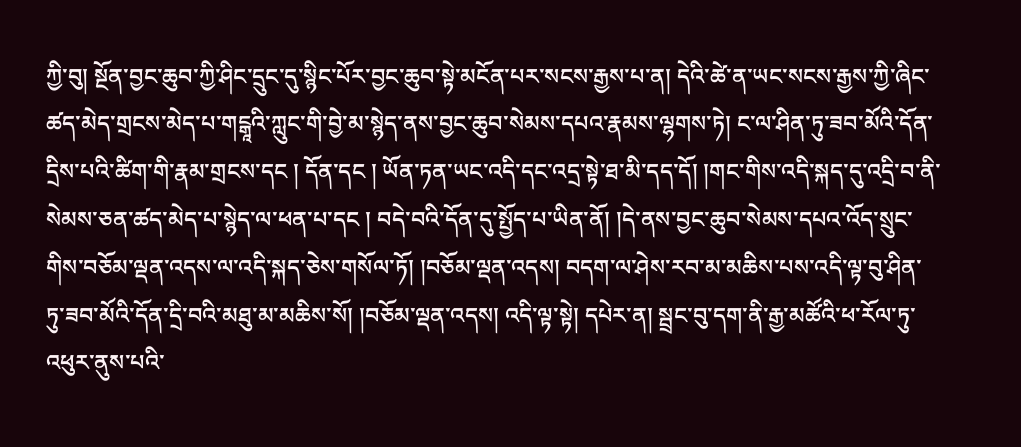ཀྱི་བུ། སྔོན་བྱང་ཆུབ་ཀྱི་ཤིང་དྲུང་དུ་སྙིང་པོར་བྱང་ཆུབ་སྟེ་མངོན་པར་སངས་རྒྱས་པ་ན། དེའི་ཚེ་ན་ཡང་སངས་རྒྱས་ཀྱི་ཞིང་ཚད་མེད་གྲངས་མེད་པ་གངྒཱའི་ཀླུང་གི་བྱེ་མ་སྙེད་ནས་བྱང་ཆུབ་སེམས་དཔའ་རྣམས་ལྷགས་ཏེ། ང་ལ་ཤིན་ཏུ་ཟབ་མོའི་དོན་དྲིས་པའི་ཚིག་གི་རྣམ་གྲངས་དང ། དོན་དང ། ཡོན་ཏན་ཡང་འདི་དང་འདྲ་སྟེ་ཐ་མི་དད་དོ། །གང་གིས་འདི་སྐད་དུ་འདྲི་བ་ནི་སེམས་ཅན་ཚད་མེད་པ་སྙེད་ལ་ཕན་པ་དང ། བདེ་བའི་དོན་དུ་སྤྱོད་པ་ཡིན་ནོ། །དེ་ནས་བྱང་ཆུབ་སེམས་དཔའ་འོད་སྲུང་གིས་བཅོམ་ལྡན་འདས་ལ་འདི་སྐད་ཅེས་གསོལ་ཏོ། །བཅོམ་ལྡན་འདས། བདག་ལ་ཤེས་རབ་མ་མཆིས་པས་འདི་ལྟ་བུ་ཤིན་ཏུ་ཟབ་མོའི་དོན་དྲི་བའི་མཐུ་མ་མཆིས་སོ། །བཅོམ་ལྡན་འདས། འདི་ལྟ་སྟེ། དཔེར་ན། སྦྲང་བུ་དག་ནི་རྒྱ་མཚོའི་ཕ་རོལ་ཏུ་འཕུར་ནུས་པའི་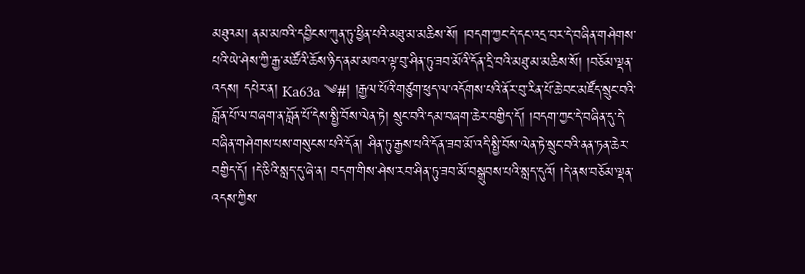མཐུའམ། ནམ་མཁའི་དབྱིངས་ཀུན་ཏུ་ཕྱིན་པའི་མཐུ་མ་མཆིས་སོ། །བདག་ཀྱང་དེ་དང་འདྲ་བར་དེ་བཞིན་གཤེགས་པའི་ཡེ་ཤེས་ཀྱི་རྒྱ་མཚོའི་ཆོས་ཉིད་ནམ་མཁའ་ལྟ་བུ་ཤིན་ཏུ་ཟབ་མོའི་དོན་དྲི་བའི་མཐུ་མ་མཆིས་སོ། །བཅོམ་ལྡན་འདས། དཔེར་ན། Ka63a ༄#། །རྒྱལ་པོའི་གཙུག་ཕུད་ལ་འདོགས་པའི་ནོར་བུ་རིན་པོ་ཆེ་བང་མཛོད་སྲུང་བའི་བློན་པོ་ལ་བཞག་ན་བློན་པོ་དེས་སྤྱི་བོས་ལེན་ཏེ། སྲུང་བའི་དམ་བཞག་ཆེར་བགྱིད་དོ། །བདག་ཀྱང་དེ་བཞིན་དུ་དེ་བཞིན་གཤེགས་པས་གསུངས་པའི་དོན། ཤིན་ཏུ་རྒྱས་པའི་དོན་ཟབ་མོ་འདི་སྤྱི་བོས་ལེན་ཏེ་སྲུང་བའི་ནན་ཏན་ཆེར་བགྱིད་དོ། །དེ་ཅིའི་སླད་དུ་ཞེ་ན། བདག་གིས་ཤེས་རབ་ཤིན་ཏུ་ཟབ་མོ་བསྒྲུབས་པའི་སླད་དུའོ། །དེ་ནས་བཅོམ་ལྡན་འདས་ཀྱིས་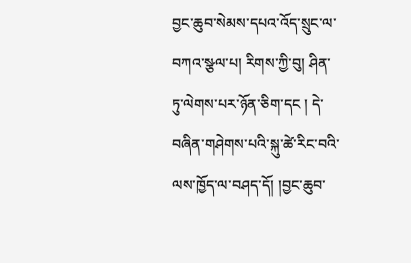བྱང་ཆུབ་སེམས་དཔའ་འོད་སྲུང་ལ་བཀའ་སྩལ་པ། རིགས་ཀྱི་བུ། ཤིན་ཏུ་ལེགས་པར་ཉོན་ཅིག་དང ། དེ་བཞིན་གཤེགས་པའི་སྐུ་ཚེ་རིང་བའི་ལས་ཁྱོད་ལ་བཤད་དོ། །བྱང་ཆུབ་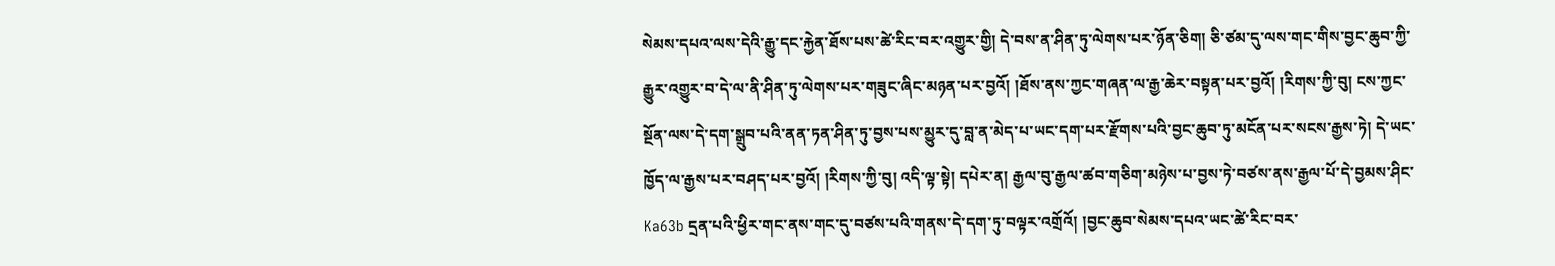སེམས་དཔའ་ལས་དེའི་རྒྱུ་དང་རྐྱེན་ཐོས་པས་ཚེ་རིང་བར་འགྱུར་གྱི། དེ་བས་ན་ཤིན་ཏུ་ལེགས་པར་ཉོན་ཅིག། ཅི་ཙམ་དུ་ལས་གང་གིས་བྱང་ཆུབ་ཀྱི་རྒྱུར་འགྱུར་བ་དེ་ལ་ནི་ཤིན་ཏུ་ལེགས་པར་གཟུང་ཞིང་མཉན་པར་བྱའོ། །ཐོས་ནས་ཀྱང་གཞན་ལ་རྒྱ་ཆེར་བསྟན་པར་བྱའོ། །རིགས་ཀྱི་བུ། ངས་ཀྱང་སྔོན་ལས་དེ་དག་སྒྲུབ་པའི་ནན་ཏན་ཤིན་ཏུ་བྱས་པས་མྱུར་དུ་བླ་ན་མེད་པ་ཡང་དག་པར་རྫོགས་པའི་བྱང་ཆུབ་ཏུ་མངོན་པར་སངས་རྒྱས་ཏེ། དེ་ཡང་ཁྱོད་ལ་རྒྱས་པར་བཤད་པར་བྱའོ། །རིགས་ཀྱི་བུ། འདི་ལྟ་སྟེ། དཔེར་ན། རྒྱལ་བུ་རྒྱལ་ཚབ་གཅིག་མཉེས་པ་བྱས་ཏེ་བཙས་ནས་རྒྱལ་པོ་དེ་བྱམས་ཤིང་ Ka63b དྲན་པའི་ཕྱིར་གང་ནས་གང་དུ་བཙས་པའི་གནས་དེ་དག་ཏུ་བལྟར་འགྲོའོ། །བྱང་ཆུབ་སེམས་དཔའ་ཡང་ཚེ་རིང་བར་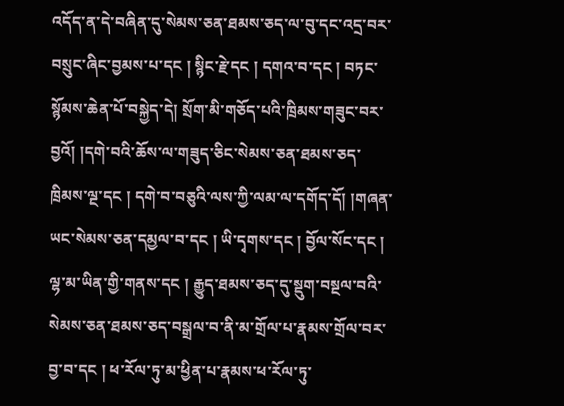འདོད་ན་དེ་བཞིན་དུ་སེམས་ཅན་ཐམས་ཅད་ལ་བུ་དང་འདྲ་བར་བསྲུང་ཞིང་བྱམས་པ་དང ། སྙིང་རྗེ་དང ། དགའ་བ་དང ། བཏང་སྙོམས་ཆེན་པོ་བསྐྱེད་དེ། སྲོག་མི་གཅོད་པའི་ཁྲིམས་གཟུང་བར་བྱའོ། །དགེ་བའི་ཆོས་ལ་གཟུད་ཅིང་སེམས་ཅན་ཐམས་ཅད་ཁྲིམས་ལྔ་དང ། དགེ་བ་བཅུའི་ལས་ཀྱི་ལམ་ལ་དགོད་དོ། །གཞན་ཡང་སེམས་ཅན་དམྱལ་བ་དང ། ཡི་དྭགས་དང ། བྱོལ་སོང་དང ། ལྷ་མ་ཡིན་གྱི་གནས་དང ། རྒྱུད་ཐམས་ཅད་དུ་སྡུག་བསྔལ་བའི་སེམས་ཅན་ཐམས་ཅད་བསྒྲལ་བ་ནི་མ་གྲོལ་པ་རྣམས་གྲོལ་བར་བྱ་བ་དང ། ཕ་རོལ་ཏུ་མ་ཕྱིན་པ་རྣམས་ཕ་རོལ་ཏུ་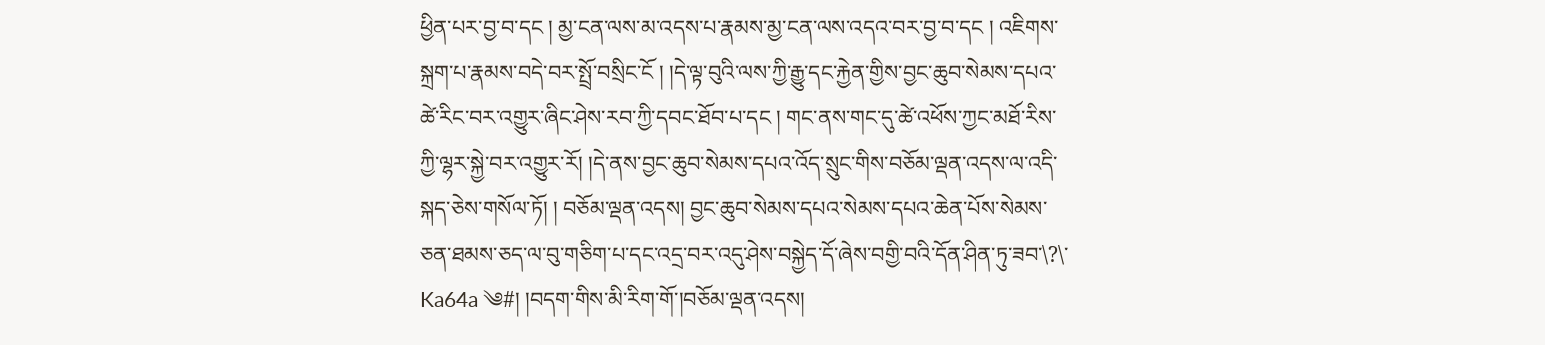ཕྱིན་པར་བྱ་བ་དང ། མྱ་ངན་ལས་མ་འདས་པ་རྣམས་མྱ་ངན་ལས་འདའ་བར་བྱ་བ་དང ། འཇིགས་སྐྲག་པ་རྣམས་བདེ་བར་སྤྲོ་བསྲིང་ངོ ། །དེ་ལྟ་བུའི་ལས་ཀྱི་རྒྱུ་དང་རྐྱེན་གྱིས་བྱང་ཆུབ་སེམས་དཔའ་ཚེ་རིང་བར་འགྱུར་ཞིང་ཤེས་རབ་ཀྱི་དབང་ཐོབ་པ་དང ། གང་ནས་གང་དུ་ཚེ་འཕོས་ཀྱང་མཐོ་རིས་ཀྱི་ལྷར་སྐྱེ་བར་འགྱུར་རོ། །དེ་ནས་བྱང་ཆུབ་སེམས་དཔའ་འོད་སྲུང་གིས་བཅོམ་ལྡན་འདས་ལ་འདི་སྐད་ཅེས་གསོལ་ཏོ། ། བཅོམ་ལྡན་འདས། བྱང་ཆུབ་སེམས་དཔའ་སེམས་དཔའ་ཆེན་པོས་སེམས་ཅན་ཐམས་ཅད་ལ་བུ་གཅིག་པ་དང་འདྲ་བར་འདུ་ཤེས་བསྐྱེད་དོ་ཞེས་བགྱི་བའི་དོན་ཤིན་ཏུ་ཟབ་\?\་ Ka64a ༄#། །བདག་གིས་མི་རིག་གོ་།བཅོམ་ལྡན་འདས།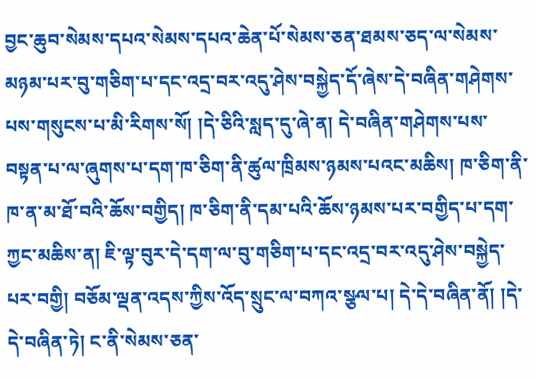བྱང་ཆུབ་སེམས་དཔའ་སེམས་དཔའ་ཆེན་པོ་སེམས་ཅན་ཐམས་ཅད་ལ་སེམས་མཉམ་པར་བུ་གཅིག་པ་དང་འདྲ་བར་འདུ་ཤེས་བསྐྱེད་དོ་ཞེས་དེ་བཞིན་གཤེགས་པས་གསུངས་པ་མི་རིགས་སོ། །དེ་ཅིའི་སླད་དུ་ཞེ་ན། དེ་བཞིན་གཤེགས་པས་བསྟན་པ་ལ་ཞུགས་པ་དག་ཁ་ཅིག་ནི་ཚུལ་ཁྲིམས་ཉམས་པའང་མཆིས། ཁ་ཅིག་ནི་ཁ་ན་མ་ཐོ་བའི་ཆོས་བགྱིད། ཁ་ཅིག་ནི་དམ་པའི་ཆོས་ཉམས་པར་བགྱིད་པ་དག་ཀྱང་མཆིས་ན། ཇི་ལྟ་བུར་དེ་དག་ལ་བུ་གཅིག་པ་དང་འདྲ་བར་འདུ་ཤེས་བསྐྱེད་པར་བགྱི། བཅོམ་ལྡན་འདས་ཀྱིས་འོད་སྲུང་ལ་བཀའ་སྩལ་པ། དེ་དེ་བཞིན་ནོ། །དེ་དེ་བཞིན་ཏེ། ང་ནི་སེམས་ཅན་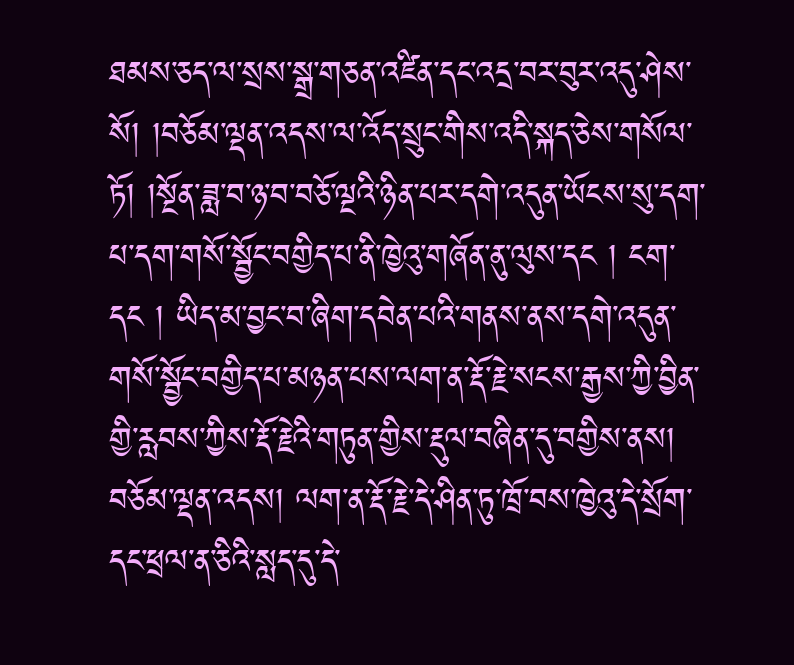ཐམས་ཅད་ལ་སྲས་སྒྲ་གཅན་འཛིན་དང་འདྲ་བར་བུར་འདུ་ཤེས་སོ། །བཅོམ་ལྡན་འདས་ལ་འོད་སྲུང་གིས་འདི་སྐད་ཅེས་གསོལ་ཏོ། །སྔོན་ཟླ་བ་ཉ་བ་བཅོ་ལྔའི་ཉིན་པར་དགེ་འདུན་ཡོངས་སུ་དག་པ་དག་གསོ་སྦྱོང་བགྱིད་པ་ནི་ཁྱེའུ་གཞོན་ནུ་ལུས་དང ། ངག་དང ། ཡིད་མ་བྱང་བ་ཞིག་དབེན་པའི་གནས་ནས་དགེ་འདུན་གསོ་སྦྱོང་བགྱིད་པ་མཉན་པས་ལག་ན་རྡོ་རྗེ་སངས་རྒྱས་ཀྱི་བྱིན་གྱི་རླབས་ཀྱིས་རྡོ་རྗེའི་གཏུན་གྱིས་རྡུལ་བཞིན་དུ་བགྱིས་ནས། བཅོམ་ལྡན་འདས། ལག་ན་རྡོ་རྗེ་དེ་ཤིན་ཏུ་ཁྲོ་བས་ཁྱེའུ་དེ་སྲོག་དང་ཕྲལ་ན་ཅིའི་སླད་དུ་དེ་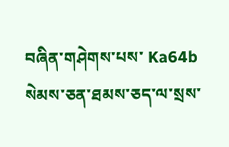བཞིན་གཤེགས་པས་ Ka64b སེམས་ཅན་ཐམས་ཅད་ལ་སྲས་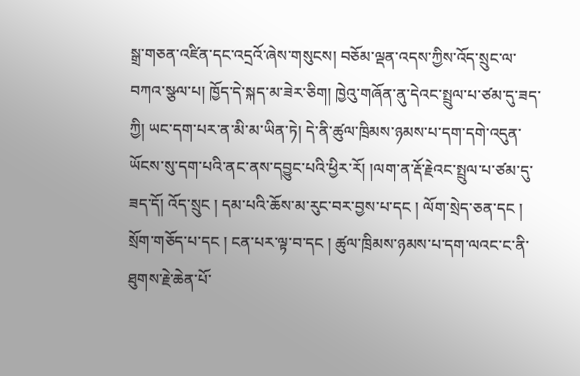སྒྲ་གཅན་འཛིན་དང་འདྲའོ་ཞེས་གསུངས། བཅོམ་ལྡན་འདས་ཀྱིས་འོད་སྲུང་ལ་བཀའ་སྩལ་པ། ཁྱོད་དེ་སྐད་མ་ཟེར་ཅིག། ཁྱེའུ་གཞོན་ནུ་དེའང་སྤྲུལ་པ་ཙམ་དུ་ཟད་ཀྱི། ཡང་དག་པར་ན་མི་མ་ཡིན་ཏེ། དེ་ནི་ཚུལ་ཁྲིམས་ཉམས་པ་དག་དགེ་འདུན་ཡོངས་སུ་དག་པའི་ནང་ནས་དབྱུང་པའི་ཕྱིར་རོ། །ལག་ན་རྡོ་རྗེའང་སྤྲུལ་པ་ཙམ་དུ་ཟད་དོ། འོད་སྲུང ། དམ་པའི་ཆོས་མ་རུང་བར་བྱས་པ་དང ། ལོག་སྲེད་ཅན་དང ། སྲོག་གཅོད་པ་དང ། ངན་པར་ལྟ་བ་དང ། ཚུལ་ཁྲིམས་ཉམས་པ་དག་ལའང་ང་ནི་ཐུགས་རྗེ་ཆེན་པོ་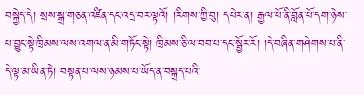བསྐྱེད་དེ། སྲས་སྒྲ་གཅན་འཛིན་དང་འདྲ་བར་ལྟའོ། །རིགས་ཀྱི་བུ། དཔེར་ན། རྒྱལ་པོ་ནི་བློན་པོ་དག་ཉེས་པ་བྱུང་སྟེ་ཁྲིམས་ལས་འགལ་ན་མི་གཏོང་སྟེ། ཁྲིམས་ཅི་ལ་བབ་པ་དང་སྦྱོར་རོ། །དེ་བཞིན་གཤེགས་པ་ནི་དེ་ལྟ་མ་ཡིན་ཏེ། བསྟན་པ་ལས་ཉམས་པ་ཡོད་ན་བསྐྲད་པའི་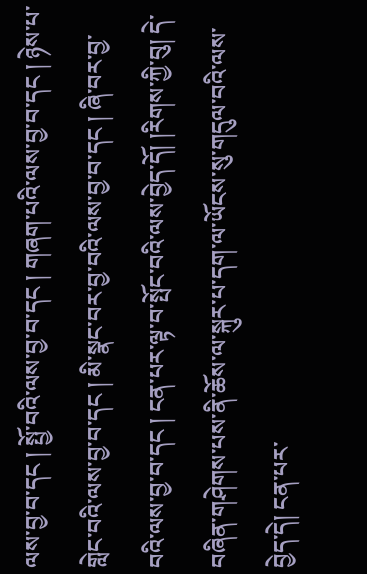ལས་བྱ་བ་དང ། སྤྱོ་བའི་ལས་བྱ་བ་དང ། གཞག་པའི་ལས་བྱ་བ་དང ། ཉེས་པ་གླེང་བའི་ལས་བྱ་བ་དང ། མི་སྣང་བར་བྱ་བའི་ལས་བྱ་བ་དང ། ཞི་བར་བྱ་བའི་ལས་བྱ་བ་དང ། ངན་པར་ལྟ་བ་སྤོང་བའི་ལས་བྱེད་དོ། །རིགས་ཀྱི་བུ། དེ་བཞིན་གཤེགས་པས་ནི་ཆོས་ལ་སྐུར་པ་དག་ལ་ཡོངས་སུ་གདུལ་བའི་ལས་བྱེད་དེ། ངན་པར་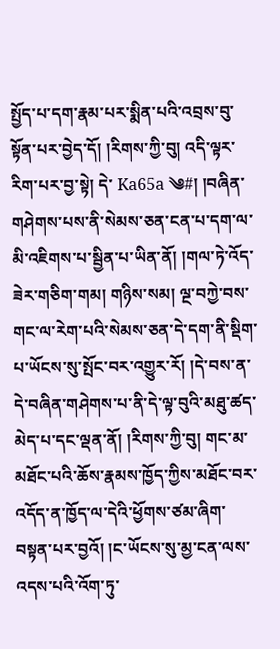སྤྱོད་པ་དག་རྣམ་པར་སྨིན་པའི་འབྲས་བུ་སྟོན་པར་བྱེད་དོ། །རིགས་ཀྱི་བུ། འདི་ལྟར་རིག་པར་བྱ་སྟེ། དེ་ Ka65a ༄#། །བཞིན་གཤེགས་པས་ནི་སེམས་ཅན་ངན་པ་དག་ལ་མི་འཇིགས་པ་སྦྱིན་པ་ཡིན་ནོ། །གལ་ཏེ་འོད་ཟེར་གཅིག་གམ། གཉིས་སམ། ལྔ་བཀྱེ་བས་གང་ལ་རེག་པའི་སེམས་ཅན་དེ་དག་ནི་སྡིག་པ་ཡོངས་སུ་སྤོང་བར་འགྱུར་རོ། །དེ་བས་ན་དེ་བཞིན་གཤེགས་པ་ནི་དེ་ལྟ་བུའི་མཐུ་ཚད་མེད་པ་དང་ལྡན་ནོ། །རིགས་ཀྱི་བུ། གང་མ་མཐོང་པའི་ཆོས་རྣམས་ཁྱོད་ཀྱིས་མཐོང་བར་འདོད་ན་ཁྱོད་ལ་དེའི་ཕྱོགས་ཙམ་ཞིག་བསྟན་པར་བྱའོ། །ང་ཡོངས་སུ་མྱ་ངན་ལས་འདས་པའི་འོག་ཏུ་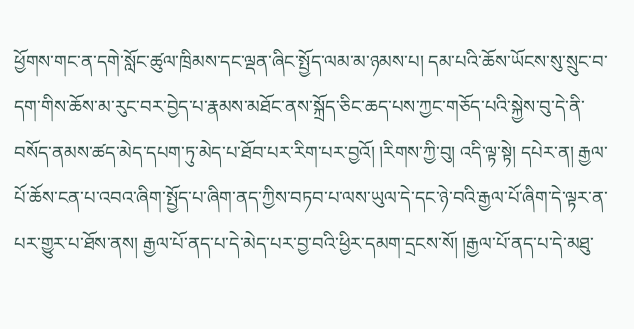ཕྱོགས་གང་ན་དགེ་སློང་ཚུལ་ཁྲིམས་དང་ལྡན་ཞིང་སྤྱོད་ལམ་མ་ཉམས་པ། དམ་པའི་ཆོས་ཡོངས་སུ་སྲུང་བ་དག་གིས་ཆོས་མ་རུང་བར་བྱེད་པ་རྣམས་མཐོང་ནས་སྐྲོད་ཅིང་ཆད་པས་ཀྱང་གཅོད་པའི་སྐྱེས་བུ་དེ་ནི་བསོད་ནམས་ཚད་མེད་དཔག་ཏུ་མེད་པ་ཐོབ་པར་རིག་པར་བྱའོ། །རིགས་ཀྱི་བུ། འདི་ལྟ་སྟེ། དཔེར་ན། རྒྱལ་པོ་ཆོས་ངན་པ་འབའ་ཞིག་སྤྱོད་པ་ཞིག་ནད་ཀྱིས་བཏབ་པ་ལས་ཡུལ་དེ་དང་ཉེ་བའི་རྒྱལ་པོ་ཞིག་དེ་ལྟར་ན་པར་གྱུར་པ་ཐོས་ནས། རྒྱལ་པོ་ནད་པ་དེ་མེད་པར་བྱ་བའི་ཕྱིར་དམག་དྲངས་སོ། །རྒྱལ་པོ་ནད་པ་དེ་མཐུ་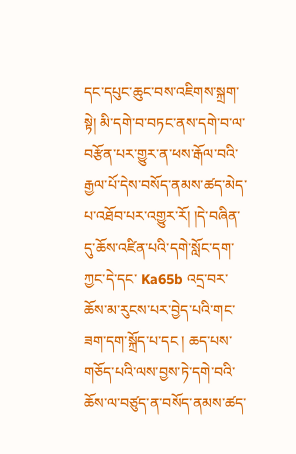དང་དཔུང་ཆུང་བས་འཇིགས་སྐྲག་སྟེ། མི་དགེ་བ་བཏང་ནས་དགེ་བ་ལ་བརྩོན་པར་གྱུར་ན་ཕས་རྒོལ་བའི་རྒྱལ་པོ་དེས་བསོད་ནམས་ཚད་མེད་པ་འཐོབ་པར་འགྱུར་རོ། །དེ་བཞིན་དུ་ཆོས་འཛིན་པའི་དགེ་སློང་དག་ཀྱང་དེ་དང་ Ka65b འདྲ་བར་ཆོས་མ་རུངས་པར་བྱེད་པའི་གང་ཟག་དག་སྐྲོད་པ་དང ། ཆད་པས་གཅོད་པའི་ལས་བྱས་ཏེ་དགེ་བའི་ཆོས་ལ་བཙུད་ན་བསོད་ནམས་ཚད་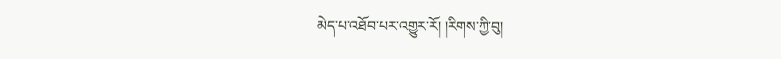མེད་པ་འཐོབ་པར་འགྱུར་རོ། །རིགས་ཀྱི་བུ།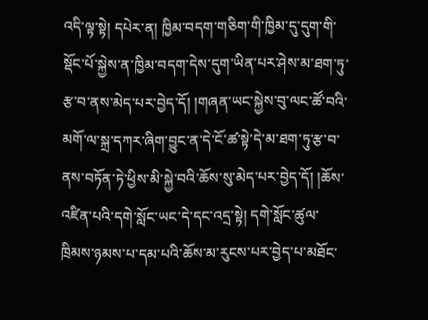འདི་ལྟ་སྟེ། དཔེར་ན། ཁྱིམ་བདག་གཅིག་གི་ཁྱིམ་དུ་དུག་གི་སྡོང་པོ་སྐྱེས་ན་ཁྱིམ་བདག་དེས་དུག་ཡིན་པར་ཤེས་མ་ཐག་ཏུ་རྩ་བ་ནས་མེད་པར་བྱེད་དོ། །གཞན་ཡང་སྐྱེས་བུ་ལང་ཚོ་བའི་མགོ་ལ་སྐྲ་དཀར་ཞིག་བྱུང་ན་དེ་ངོ་ཚ་སྟེ་དེ་མ་ཐག་ཏུ་རྩ་བ་ནས་བཏོན་ཏེ་ཕྱིས་མི་སྐྱེ་བའི་ཆོས་སུ་མེད་པར་བྱེད་དོ། །ཆོས་འཛིན་པའི་དགེ་སློང་ཡང་དེ་དང་འདྲ་སྟེ། དགེ་སློང་ཚུལ་ཁྲིམས་ཉམས་པ་དམ་པའི་ཆོས་མ་རུངས་པར་བྱེད་པ་མཐོང་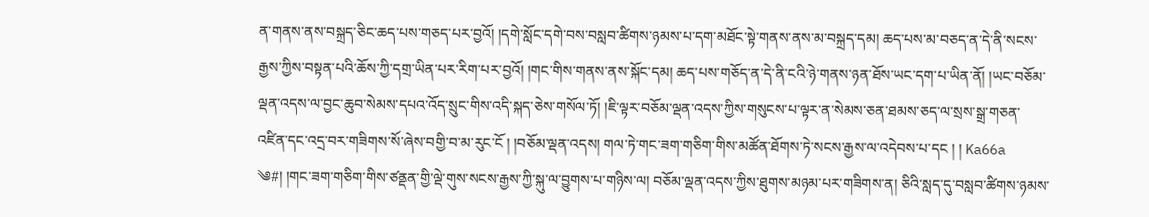ན་གནས་ནས་བསྐྲད་ཅིང་ཆད་པས་གཅད་པར་བྱའོ། །དགེ་སློང་དགེ་བས་བསླབ་ཚིགས་ཉམས་པ་དག་མཐོང་སྟེ་གནས་ནས་མ་བསྐྲད་དམ། ཆད་པས་མ་བཅད་ན་དེ་ནི་སངས་རྒྱས་ཀྱིས་བསྟན་པའི་ཆོས་ཀྱི་དགྲ་ཡིན་པར་རིག་པར་བྱའོ། །གང་གིས་གནས་ནས་སྐོང་དམ། ཆད་པས་གཅོད་ན་དེ་ནི་ངའི་ཉེ་གནས་ཉན་ཐོས་ཡང་དག་པ་ཡིན་ནོ། །ཡང་བཅོམ་ལྡན་འདས་ལ་བྱང་ཆུབ་སེམས་དཔའ་འོད་སྲུང་གིས་འདི་སྐད་ཅེས་གསོལ་ཏོ། །ཇི་ལྟར་བཅོམ་ལྡན་འདས་ཀྱིས་གསུངས་པ་ལྟར་ན་སེམས་ཅན་ཐམས་ཅད་ལ་སྲས་སྒྲ་གཅན་འཛིན་དང་འདྲ་བར་གཟིགས་སོ་ཞེས་བགྱི་བ་མ་རུང་ངོ ། །བཅོམ་ལྡན་འདས། གལ་ཏེ་གང་ཟག་གཅིག་གིས་མཚོན་ཐོགས་ཏེ་སངས་རྒྱས་ལ་འདེབས་པ་དང ། ། Ka66a ༄#། །གང་ཟག་གཅིག་གིས་ཙནྡན་གྱི་ལྡེ་གུས་སངས་རྒྱས་ཀྱི་སྐུ་ལ་བྱུགས་པ་གཉིས་ལ། བཅོམ་ལྡན་འདས་ཀྱིས་ཐུགས་མཉམ་པར་གཟིགས་ན། ཅིའི་སླད་དུ་བསླབ་ཚིགས་ཉམས་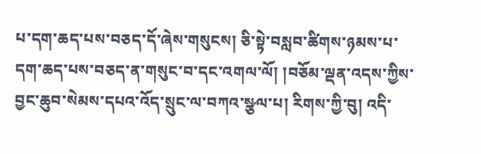པ་དག་ཆད་པས་བཅད་དོ་ཞེས་གསུངས། ཅི་སྟེ་བསླབ་ཚིགས་ཉམས་པ་དག་ཆད་པས་བཅད་ན་གསུང་བ་དང་འགལ་ལོ། །བཅོམ་ལྡན་འདས་ཀྱིས་བྱང་ཆུབ་སེམས་དཔའ་འོད་སྲུང་ལ་བཀའ་སྩལ་པ། རིགས་ཀྱི་བུ། འདི་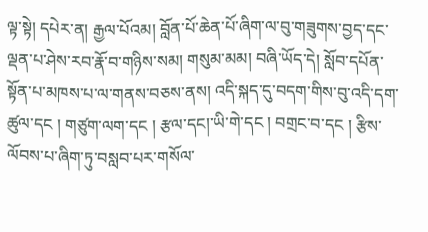ལྟ་སྟེ། དཔེར་ན། རྒྱལ་པོའམ། བློན་པོ་ཆེན་པོ་ཞིག་ལ་བུ་གཟུགས་བྱད་དང་ལྡན་པ་ཤེས་རབ་རྣོ་བ་གཉིས་སམ། གསུམ་མམ། བཞི་ཡོད་དེ། སློབ་དཔོན་སྟོན་པ་མཁས་པ་ལ་གནས་བཅས་ནས། འདི་སྐད་དུ་བདག་གིས་བུ་འདི་དག་ཚུལ་དང ། གཙུག་ལག་དང ། རྩལ་དང།་ཡི་གེ་དང ། བགྲང་བ་དང ། རྩིས་ལོབས་པ་ཞིག་ཏུ་བསླབ་པར་གསོལ་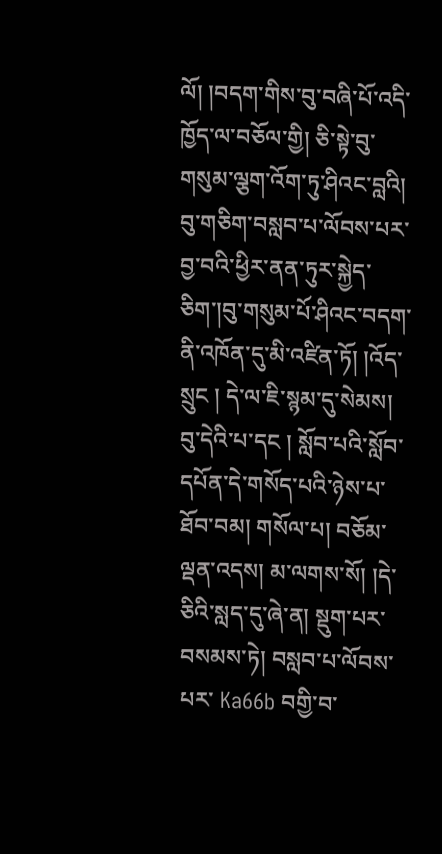ལོ། །བདག་གིས་བུ་བཞི་པོ་འདི་ཁྱོད་ལ་བཅོལ་གྱི། ཅི་སྟེ་བུ་གསུམ་ལྕག་འོག་ཏུ་ཤིའང་བླའི། བུ་གཅིག་བསླབ་པ་ལོབས་པར་བྱ་བའི་ཕྱིར་ནན་ཏུར་སྐྱེད་ཅིག་།བུ་གསུམ་པོ་ཤིའང་བདག་ནི་འཁོན་དུ་མི་འཛིན་ཏོ། །འོད་སྲུང ། དེ་ལ་ཇི་སྙམ་དུ་སེམས། བུ་དེའི་པ་དང ། སློབ་པའི་སློབ་དཔོན་དེ་གསོད་པའི་ཉེས་པ་ཐོབ་བམ། གསོལ་པ། བཅོམ་ལྡན་འདས། མ་ལགས་སོ། །དེ་ཅིའི་སླད་དུ་ཞེ་ན། སྡུག་པར་བསམས་ཏེ། བསླབ་པ་ལོབས་པར་ Ka66b བགྱི་བ་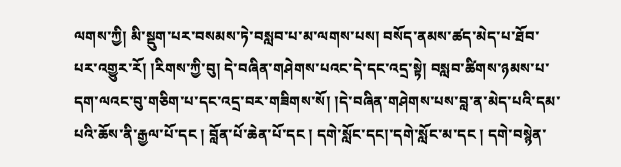ལགས་ཀྱི། མི་སྡུག་པར་བསམས་ཏེ་བསླབ་པ་མ་ལགས་པས། བསོད་ནམས་ཚད་མེད་པ་ཐོབ་པར་འགྱུར་རོ། །རིགས་ཀྱི་བུ། དེ་བཞིན་གཤེགས་པའང་དེ་དང་འདྲ་སྟེ། བསླབ་ཚིགས་ཉམས་པ་དག་ལའང་བུ་གཅིག་པ་དང་འདྲ་བར་གཟིགས་སོ། །དེ་བཞིན་གཤེགས་པས་བླ་ན་མེད་པའི་དམ་པའི་ཆོས་ནི་རྒྱལ་པོ་དང ། བློན་པོ་ཆེན་པོ་དང ། དགེ་སློང་དང།་དགེ་སློང་མ་དང ། དགེ་བསྙེན་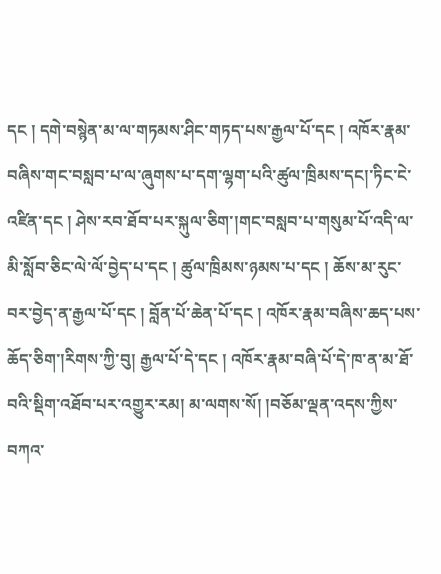དང ། དགེ་བསྙེན་མ་ལ་གཏམས་ཤིང་གཏད་པས་རྒྱལ་པོ་དང ། འཁོར་རྣམ་བཞིས་གང་བསླབ་པ་ལ་ཞུགས་པ་དག་ལྷག་པའི་ཚུལ་ཁྲིམས་དང།་ཏིང་ངེ་འཛིན་དང ། ཤེས་རབ་ཐོབ་པར་སྐུལ་ཅིག་།གང་བསླབ་པ་གསུམ་པོ་འདི་ལ་མི་སློབ་ཅིང་ལེ་ལོ་བྱེད་པ་དང ། ཚུལ་ཁྲིམས་ཉམས་པ་དང ། ཆོས་མ་རུང་བར་བྱེད་ན་རྒྱལ་པོ་དང ། བློན་པོ་ཆེན་པོ་དང ། འཁོར་རྣམ་བཞིས་ཆད་པས་ཆོད་ཅིག་།རིགས་ཀྱི་བུ། རྒྱལ་པོ་དེ་དང ། འཁོར་རྣམ་བཞི་པོ་དེ་ཁ་ན་མ་ཐོ་བའི་སྡིག་འཐོབ་པར་འགྱུར་རམ། མ་ལགས་སོ། །བཅོམ་ལྡན་འདས་ཀྱིས་བཀའ་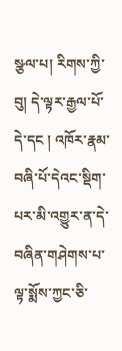སྩལ་པ། རིགས་ཀྱི་བུ། དེ་ལྟར་རྒྱལ་པོ་དེ་དང ། འཁོར་རྣམ་བཞི་པོ་དེའང་སྡིག་པར་མི་འགྱུར་ན་དེ་བཞིན་གཤེགས་པ་ལྟ་སྨོས་ཀྱང་ཅི་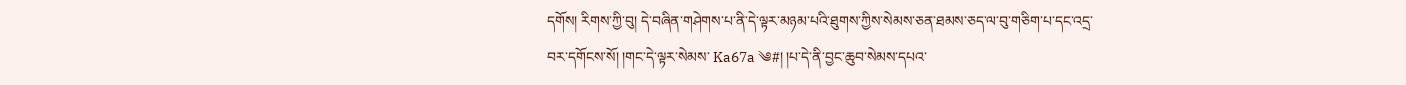དགོས། རིགས་ཀྱི་བུ། དེ་བཞིན་གཤེགས་པ་ནི་དེ་ལྟར་མཉམ་པའི་ཐུགས་ཀྱིས་སེམས་ཅན་ཐམས་ཅད་ལ་བུ་གཅིག་པ་དང་འདྲ་བར་དགོངས་སོ། །གང་དེ་ལྟར་སེམས་ Ka67a ༄#། །པ་དེ་ནི་བྱང་ཆུབ་སེམས་དཔའ་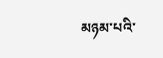མཉམ་པའི་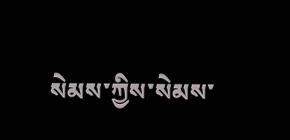སེམས་ཀྱིས་སེམས་